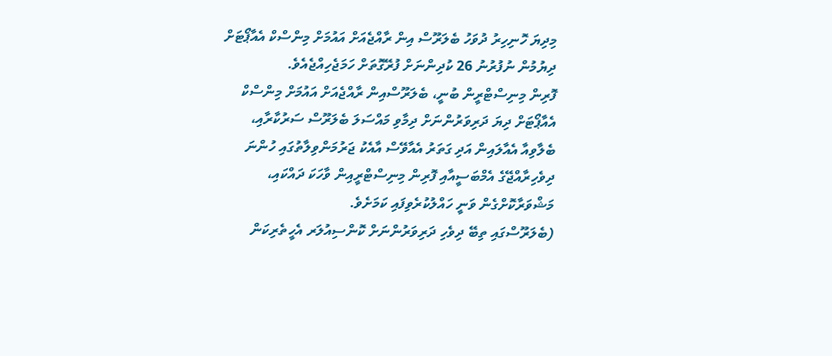މިދިޔަ ހޮނިހިރު ދުވަހު ބެލަރޫސް އިން ރާއްޖެއަށް އައުމަށް މިންސްކް އެއާޕޯޓަށް ދިޔުމުން ނުފުރުނު 26 ކުދިންނަށް ފުރޭގޮތަށް ހަމަޖެހިއްޖެއެވެ.
ފޮރިން މިނިސްޓްރީން ބުނީ، ބެލަރޫސްއިން ރާއްޖެއަށް އައުމަށް މިންސްކް އެއާޕޯޓަށް ދިޔަ ދަރިވަރުންނަށް ދިމާވި މައްސަލަ ބެލަރޫސް ސަރުކާރާއި، ބެލާވިއާ އެއާލައިން އަދި ގަތަރު އެއާވޭސް އާއެކު ޖަރުމަންވިލާތުގައި ހުންނަ ދިވެހިރާއްޖޭގެ އެމްބަސީއާއި ފޮރިން މިނިސްޓްރީއިން ވާހަކަ ދައްކައި، މަޝްވަރާކޮށްގެން ވަނީ ހައްލުކުރެވިފައި ކަމަށެވެ.
(ބެލަރޫސްގައި ތިބޭ ދިވެހި ދަރިވަރުންނަށް ކޮންސިއުލަރ އެހީތެރިކަން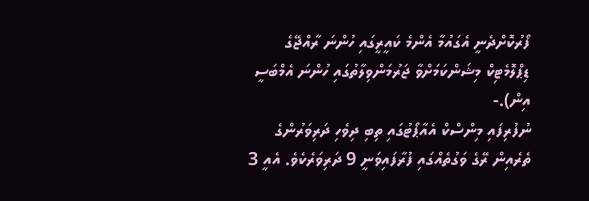ފޯރުކޮށްދެނީ އެގައުމާ އެންމެ ކައީރީގައި ހުންނަ ރާއްޖޭގެ ޑިޕްލޮމެޓިކް މިޝަންކަމަށްވާ ޖަރުމަންވިލާތުގައި ހުންނަ އެމްބަސީ އިން).-
ނުފުރިފައި މިންސްކް އެއާޕޯޓުގައި ތިބި ދިވެހި ދަރިވަރުންގެ ތެރެއިން ރޭގެ ވަގުތެއްގައި ފުރާފައިވަނީ 9 ދަރިވަރެކެވެ. އެއީ 3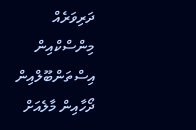ދަރިވަރެއް މިންސްކްއިން އިސްތަންބޫލްއިން ދޯހާއިން މާލެއަށް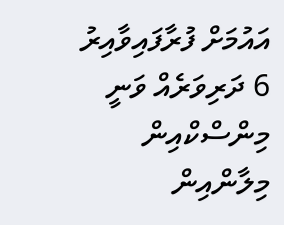އައުމަށް ފުރާފައިވާއިރު 6 ދަރިވަރެއް ވަނީ މިންސްކްއިން މިލާންއިން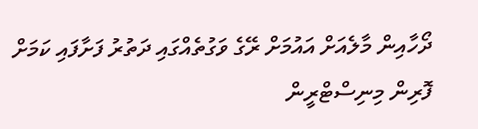ދޯހާއިން މާލެއަށް އައުމަށް ރޭގެ ވަގުތެއްގައި ދަތުރު ފަށާފައި ކަމަށް ފޮރިން މިނިސްޓްރީން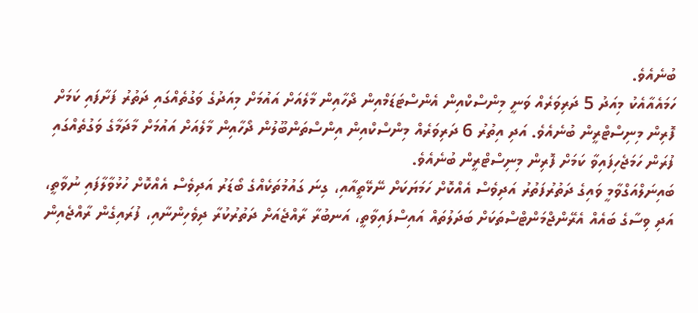ބުނެއެވެ.
ހަމައެއާއެކު މިއަދު 5 ދަރިވަރެއް ވަނީ މިންސްކްއިން އެންސްޓަޑަމްއިން ދޯހާއިން މާލެއަށް އައުމަށް މިއަދުގެ ވަގުތެއްގައި ދަތުރު ފަށާފައި ކަމަށް ފޮރިން މިނިސްޓްރީން ބުނެއެވެ. އަދި އިތުރު 6 ދަރިވަރެއް މިންސްކްއިން އިންސްތަންބޫލުން ދޯހާއިން މާލެއަށް އައުމަށް މާދަމާގެ ވަގުތެއްގައި ފުރަން ހަމަޖެހިފައިވާ ކަމަށް ފޮރިން މިނިސްޓްރީން ބުނެއެވެ.
ބައިނަލްއަގްވާމީ ވައިގެ ދަތުރުފަތުރު އަދިވެސް އެއްކޮށް ހަމަޔަކަށް ނޭޅޭތީއާއި، ގިނަ ގައުމުތަކެއްގެ ބޯޑަރު އަދިވެސް އެއްކޮށް ހުޅުވާލާފައި ނުވާތީ، އަދި ވިސާގެ ބައެއް އެރޭންޖްމަންޓްސްތަކަށް ބަދަލުތައް އައިސްފައިވާތީ، އަނބުރާ ރާއްޖެއަށް ދަތުރުކުރާ ދިވެހިންނާއި، ފުރައިގެން ރާއްޖެއިން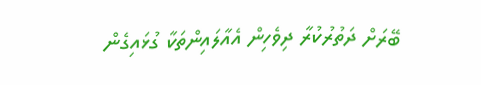ބޭރަށް ދަތުރުކުރާ ދިވެހިން އެއާލައިންތަކާ ގުޅައިގެން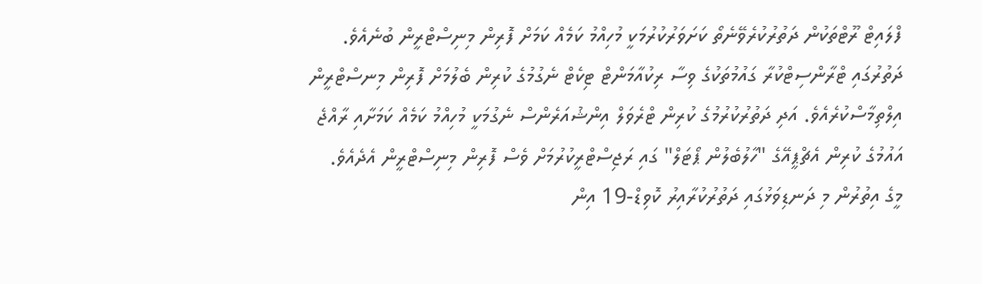ފްލައިޓް ރޫޓްތަކުން ދަތުރުކުރެވޭނެތޯ ކަށަވަރުކުރުމަކީ މުހިއްމު ކަމެއް ކަމަށް ފޮރިން މިނިސްޓްރީން ބުނެއެވެ.
ދަތުރުގައި ޓްރާންސިޓްކުރާ ގައުމުތަކުގެ ވިސާ ރިކުއާމަންޓް ޓިކެޓް ނެގުމުގެ ކުރިން ބެލުމަށް ފޮރިން މިނސްޓްރީން އިލްތިމާސްކުރެއެވެ. އަދި ދަތުރުކުރުމުގެ ކުރިން ޓްރެވަލް އިންޝުއަރެންސް ނެގުމަކީ މުހިއްމު ކަމެއް ކަމަށާއި ރާއްޖެ އައުމުގެ ކުރިން އެޗްޕީއޭގެ "ހާލުބެލުން ޕޯޓަލް" ގައި ރަޖިސްޓްރީކުރުމަށް ވެސް ފޮރިން މިނިސްޓްރީން އެދެއެވެ.
މީގެ އިތުރުން މި ދަނޑިވަޅުގައި ދަތުރުކުރާއިރު ކޮވިޑް-19 އިން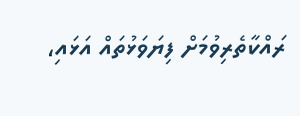ރައްކާތެރިވުމަށް ފިޔަވަޅުތައް އަޅައި،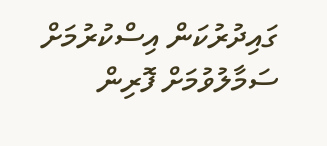ގައިދުރުކަން އިސްކުރުމަށް ސަމާލުވުމަށް ފޮރިން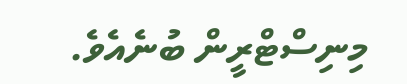މިނިސްޓްރީން ބުނެއެވެ.